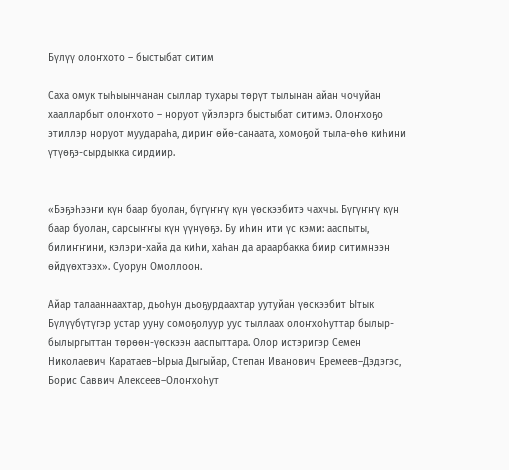Бүлүү олоҥхото – быстыбат ситим

Саха омук тыһыынчанан сыллар тухары төрүт тылынан айан чочуйан хаалларбыт олоҥхото – норуот үйэлэргэ быстыбат ситимэ. Олоҥхоҕо этиллэр норуот муудараһа, дириҥ өйө-санаата, хомоҕой тыла-өһө киһини үтүөҕэ-сырдыкка сирдиир.


«Бэҕэһээҥи күн баар буолан, бүгүҥҥү күн үөскээбитэ чахчы. Бүгүҥҥү күн баар буолан, сарсыҥҥы күн үүнүөҕэ. Бу иһин ити үс кэми: ааспыты, билиҥҥини, кэлэри-хайа да киһи, хаһан да араарбакка биир ситимнээн өйдүөхтээх». Суорун Омоллоон.

Айар талааннаахтар, дьоһун дьоҕурдаахтар уутуйан үөскээбит Ытык Бүлүүбүтүгэр устар ууну сомоҕолуур уус тыллаах олоҥхоһуттар былыр-былыргыттан төрөөн-үөскээн ааспыттара. Олор истэригэр Семен Николаевич Каратаев–Ырыа Дыгыйар, Степан Иванович Еремеев–Дэдэгэс, Борис Саввич Алексеев–Олоҥхоһут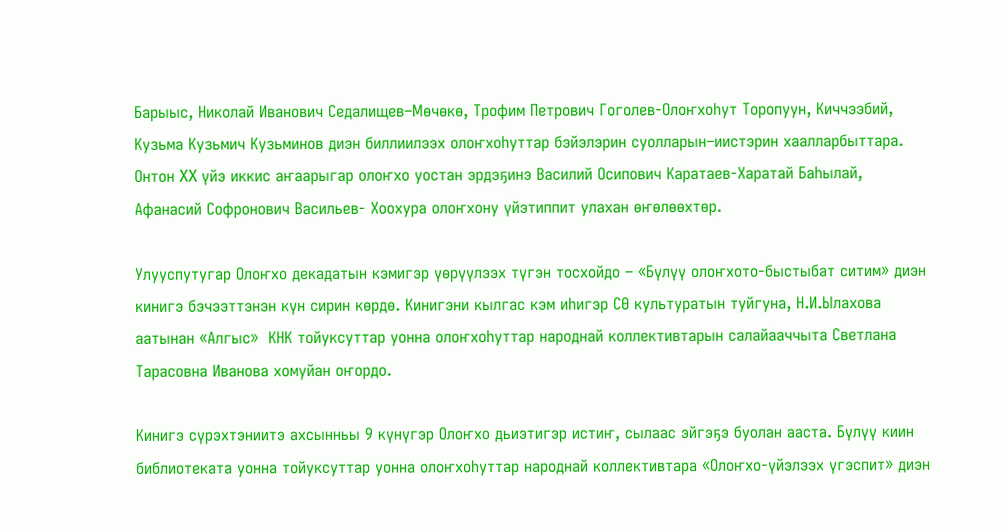Барыыс, Николай Иванович Седалищев–Мөчөкө, Трофим Петрович Гоголев-Олоҥхоһут Торопуун, Киччээбий, Кузьма Кузьмич Кузьминов диэн биллиилээх олоҥхоһуттар бэйэлэрин суолларын–иистэрин хаалларбыттара. Онтон XX үйэ иккис аҥаарыгар олоҥхо уостан эрдэҕинэ Василий Осипович Каратаев-Харатай Баһылай, Афанасий Софронович Васильев- Хоохура олоҥхону үйэтиппит улахан өҥөлөөхтөр.

Улууспутугар Олоҥхо декадатын кэмигэр үөрүүлээх түгэн тосхойдо – «Бүлүү олоҥхото-быстыбат ситим» диэн кинигэ бэчээттэнэн күн сирин көрдө. Кинигэни кылгас кэм иһигэр СӨ культуратын туйгуна, Н.И.Ылахова аатынан «Алгыс»  КНК тойуксуттар уонна олоҥхоһуттар народнай коллективтарын салайааччыта Светлана Тарасовна Иванова хомуйан оҥордо.

Кинигэ сүрэхтэниитэ ахсынньы 9 күнүгэр Олоҥхо дьиэтигэр истиҥ, сылаас эйгэҕэ буолан ааста. Бүлүү киин библиотеката уонна тойуксуттар уонна олоҥхоһуттар народнай коллективтара «Олоҥхо-үйэлээх үгэспит» диэн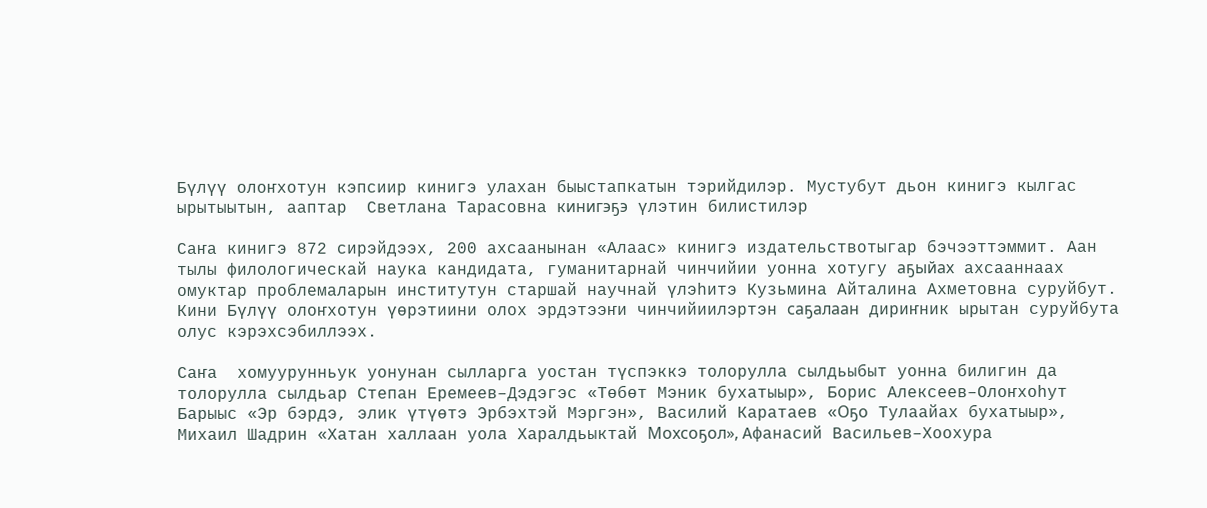Бүлүү олоҥхотун кэпсиир кинигэ улахан быыстапкатын тэрийдилэр. Мустубут дьон кинигэ кылгас ырытыытын, ааптар  Светлана Тарасовна кинигэҕэ үлэтин билистилэр

Саҥа кинигэ 872 сирэйдээх, 200 ахсаанынан «Алаас» кинигэ издательствотыгар бэчээттэммит. Аан тылы филологическай наука кандидата, гуманитарнай чинчийии уонна хотугу аҕыйах ахсааннаах омуктар проблемаларын институтун старшай научнай үлэһитэ Кузьмина Айталина Ахметовна суруйбут. Кини Бүлүү олоҥхотун үөрэтиини олох эрдэтээҥи чинчийиилэртэн саҕалаан дириҥник ырытан суруйбута олус кэрэхсэбиллээх.

Саҥа  хомуурунньук уонунан сылларга уостан түспэккэ толорулла сылдьыбыт уонна билигин да толорулла сылдьар Степан Еремеев–Дэдэгэс «Төбөт Мэник бухатыыр», Борис Алексеев–Олоҥхоһут Барыыс «Эр бэрдэ, элик үтүөтэ Эрбэхтэй Мэргэн», Василий Каратаев «Оҕо Тулаайах бухатыыр», Михаил Шадрин «Хатан халлаан уола Харалдьыктай Мохсоҕол», Афанасий Васильев–Хоохура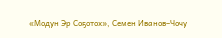«Модун Эр Соҕотох», Семен Иванов–Чочу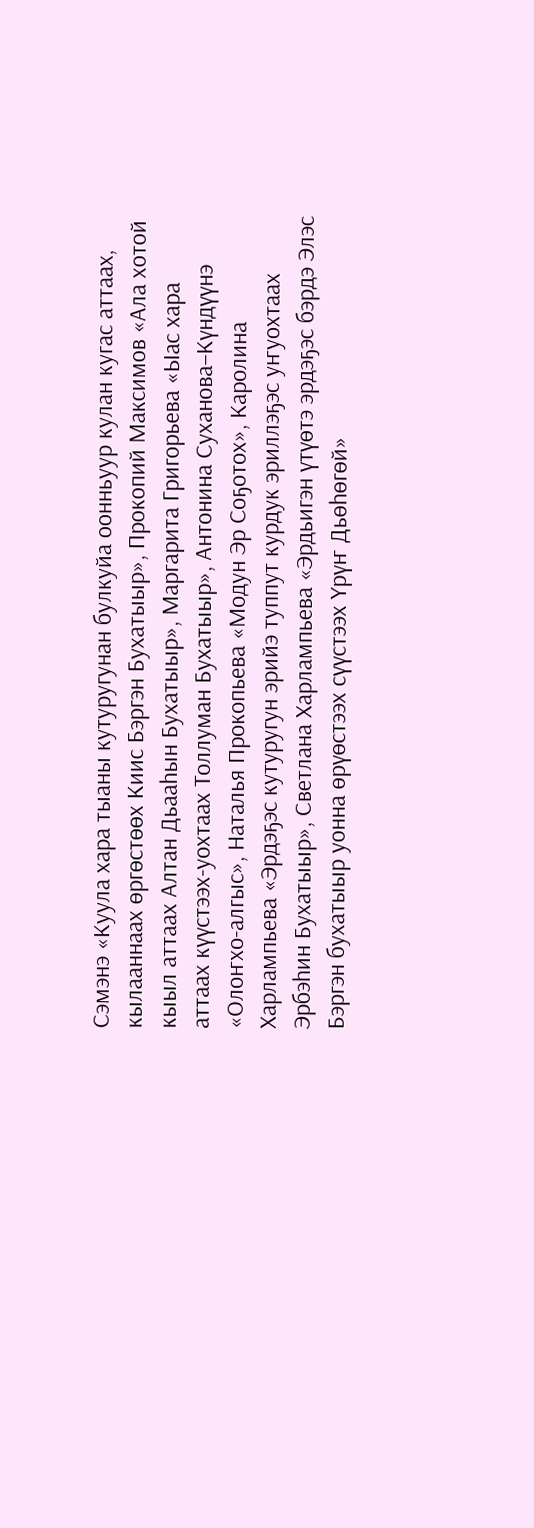Сэмэнэ «Куула хара тыаны кутуругунан булкуйа оонньуур кулан кугас аттаах, кылааннаах өргөстөөх Киис Бэргэн Бухатыыр», Прокопий Максимов «Ала хотой кыыл аттаах Алтан Дьааһын Бухатыыр», Маргарита Григорьева «Ыас хара аттаах күүстээх-уохтаах Толлуман Бухатыыр», Антонина Суханова–Күндүүнэ «Олоҥхо-алгыс», Наталья Прокопьева «Модун Эр Соҕотох», Каролина Харлампьева «Эрдэҕэс кутуругун эрийэ туппут курдук эриллэҕэс уҥуохтаах Эрбэһин Бухатыыр», Светлана Харлампьева «Эрдьигэн үтүөтэ эрдэҕэс бэрдэ Элэс Бэргэн бухатыыр уонна өрүөстээх сүүстээх Үрүҥ Дьөһөгөй»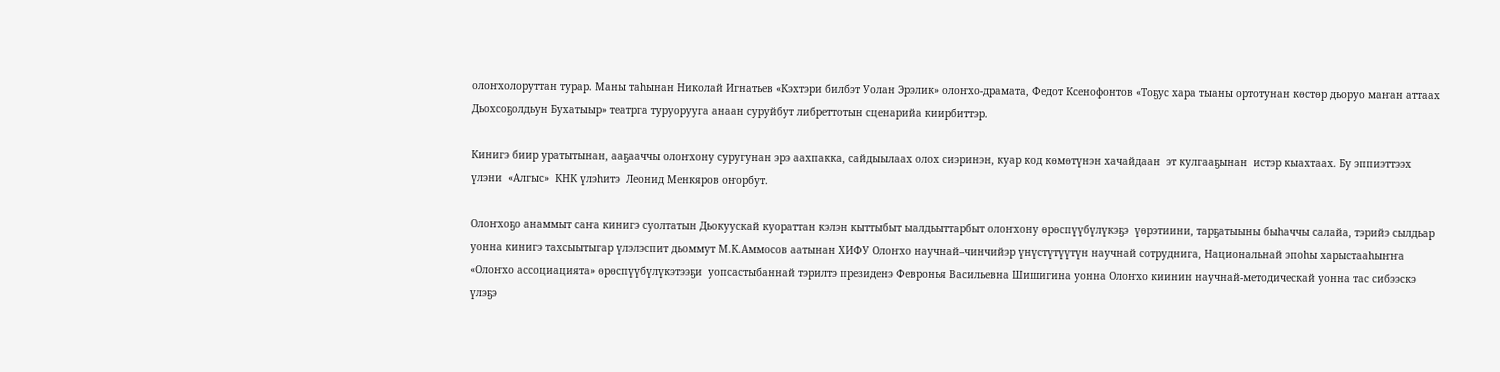олоҥхолоруттан турар. Маны таһынан Николай Игнатьев «Кэхтэри билбэт Уолан Эрэлик» олоҥхо-драмата, Федот Ксенофонтов «Тоҕус хара тыаны ортотунан көстөр дьоруо маҥан аттаах Дьохсоҕолдьун Бухатыыр» театрга туруорууга анаан суруйбут либреттотын сценарийа киирбиттэр.

Кинигэ биир уратытынан, ааҕааччы олоҥхону суругунан эрэ аахпакка, сайдыылаах олох сиэринэн, куар код көмөтүнэн хачайдаан  эт кулгааҕынан  истэр кыахтаах. Бу эппиэттээх үлэни  «Алгыс»  КНК үлэһитэ  Леонид Менкяров оҥорбут.

Олоҥхоҕо анаммыт саҥа кинигэ суолтатын Дьокуускай куораттан кэлэн кыттыбыт ыалдьыттарбыт олоҥхону өрөспүүбүлүкэҕэ  үөрэтиини, тарҕатыыны быһаччы салайа, тэрийэ сылдьар уонна кинигэ тахсыытыгар үлэлэспит дьоммут М.К.Аммосов аатынан ХИФУ Олоҥхо научнай–чинчийэр үнүстүтүүтүн научнай сотруднига, Национальнай эпоһы харыстааһыҥҥа «Олоҥхо ассоциацията» өрөспүүбүлүкэтээҕи  уопсастыбаннай тэрилтэ президенэ Февронья Васильевна Шишигина уонна Олоҥхо киинин научнай-методическай уонна тас сибээскэ үлэҕэ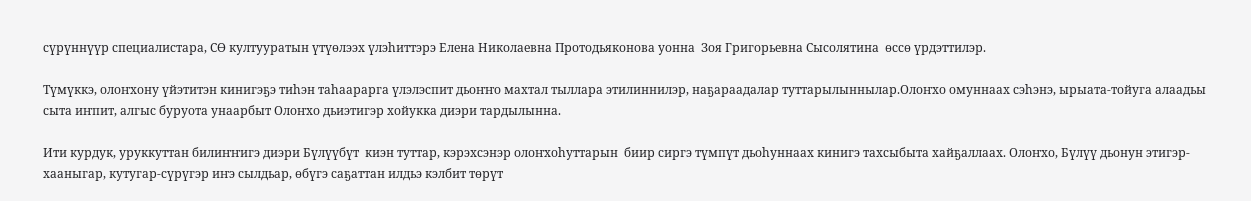сүрүннүүр специалистара, СӨ култууратын үтүөлээх үлэһиттэрэ Елена Николаевна Протодьяконова уонна  Зоя Григорьевна Сысолятина  өссө үрдэттилэр.

Түмүккэ, олоҥхону үйэтитэн кинигэҕэ тиһэн таһаарарга үлэлэспит дьоҥҥо махтал тыллара этилиннилэр, наҕараадалар туттарылыннылар.Олоҥхо омуннаах сэһэнэ, ырыата-тойуга алаадьы сыта иҥпит, алгыс буруота унаарбыт Олоҥхо дьиэтигэр хойукка диэри тардылынна.

Ити курдук, уруккуттан билиҥҥигэ диэри Бүлүүбүт  киэн туттар, кэрэхсэнэр олоҥхоһуттарын  биир сиргэ түмпүт дьоһуннаах кинигэ тахсыбыта хайҕаллаах. Олоҥхо, Бүлүү дьонун этигэр-хааныгар, кутугар-сүрүгэр иҥэ сылдьар, өбүгэ саҕаттан илдьэ кэлбит төрүт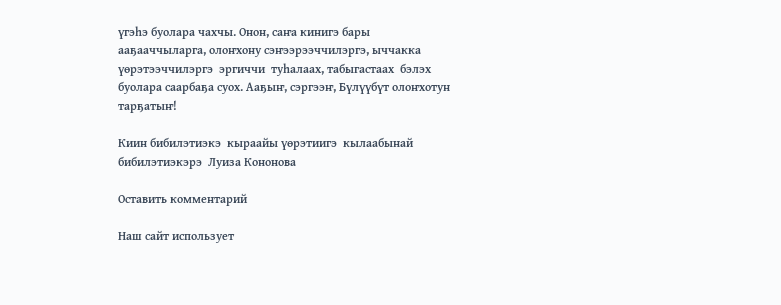үгэһэ буолара чахчы. Онон, саҥа кинигэ бары ааҕааччыларга, олоҥхону сэҥээрээччилэргэ, ыччакка үөрэтээччилэргэ  эргиччи  туһалаах, табыгастаах  бэлэх буолара саарбаҕа суох. Ааҕыҥ, сэргээҥ, Бүлүүбүт олоҥхотун тарҕатыҥ!

Киин бибилэтиэкэ  кыраайы үөрэтиигэ  кылаабынай бибилэтиэкэрэ  Луиза Кононова

Оставить комментарий

Наш сайт использует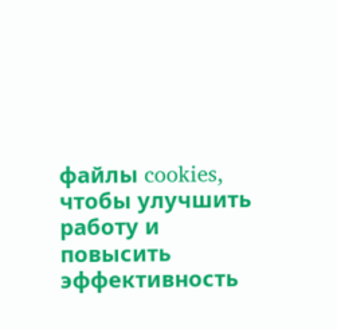файлы cookies, чтобы улучшить работу и повысить эффективность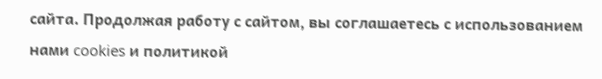сайта. Продолжая работу с сайтом, вы соглашаетесь с использованием нами cookies и политикой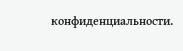конфиденциальности.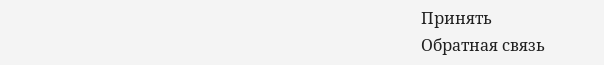Принять
Обратная связь